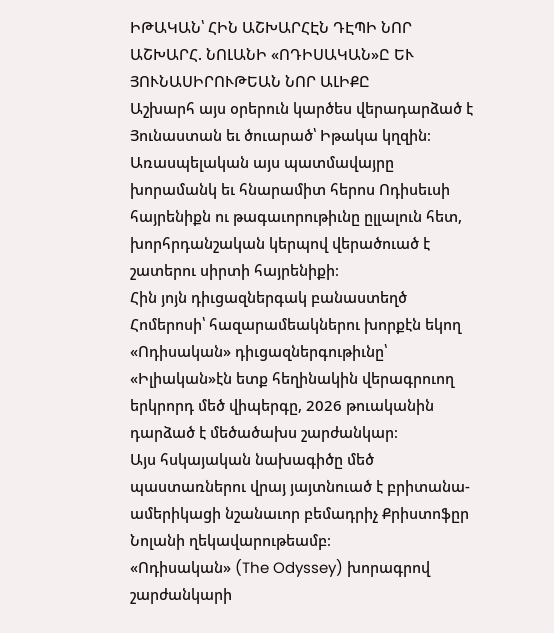ԻԹԱԿԱՆ՝ ՀԻՆ ԱՇԽԱՐՀԷՆ ԴԷՊԻ ՆՈՐ ԱՇԽԱՐՀ. ՆՈԼԱՆԻ «ՈԴԻՍԱԿԱՆ»Ը ԵՒ ՅՈՒՆԱՍԻՐՈՒԹԵԱՆ ՆՈՐ ԱԼԻՔԸ
Աշխարհ այս օրերուն կարծես վերադարձած է Յունաստան եւ ծուարած՝ Իթակա կղզին։ Առասպելական այս պատմավայրը խորամանկ եւ հնարամիտ հերոս Ոդիսեւսի հայրենիքն ու թագաւորութիւնը ըլլալուն հետ, խորհրդանշական կերպով վերածուած է շատերու սիրտի հայրենիքի։
Հին յոյն դիւցազներգակ բանաստեղծ Հոմերոսի՝ հազարամեակներու խորքէն եկող «Ոդիսական» դիւցազներգութիւնը՝ «Իլիական»էն ետք հեղինակին վերագրուող երկրորդ մեծ վիպերգը, 2026 թուականին դարձած է մեծածախս շարժանկար։
Այս հսկայական նախագիծը մեծ պաստառներու վրայ յայտնուած է բրիտանա-ամերիկացի նշանաւոր բեմադրիչ Քրիստոֆըր Նոլանի ղեկավարութեամբ։
«Ոդիսական» (The Odyssey) խորագրով շարժանկարի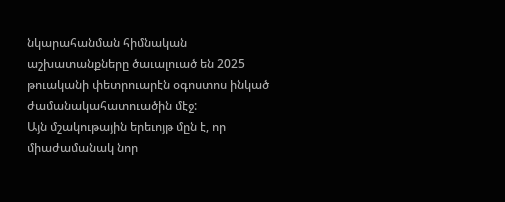նկարահանման հիմնական աշխատանքները ծաւալուած են 2025 թուականի փետրուարէն օգոստոս ինկած ժամանակահատուածին մէջ:
Այն մշակութային երեւոյթ մըն է, որ միաժամանակ նոր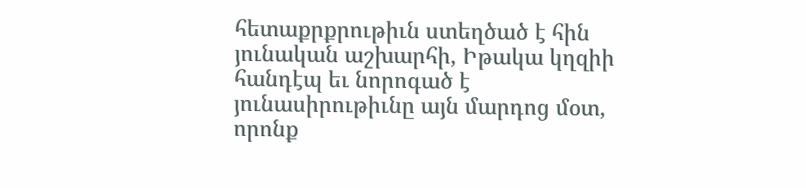հետաքրքրութիւն ստեղծած է հին յունական աշխարհի, Իթակա կղզիի հանդէպ եւ նորոգած է յունասիրութիւնը այն մարդոց մօտ, որոնք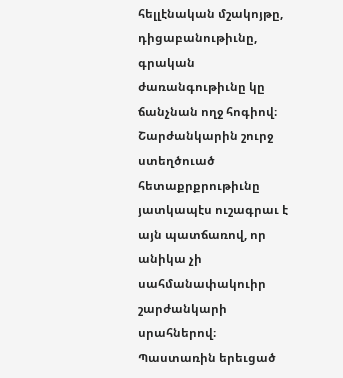հելլէնական մշակոյթը, դիցաբանութիւնը, գրական ժառանգութիւնը կը ճանչնան ողջ հոգիով։
Շարժանկարին շուրջ ստեղծուած հետաքրքրութիւնը յատկապէս ուշագրաւ է այն պատճառով, որ անիկա չի սահմանափակուիր շարժանկարի սրահներով։ Պաստառին երեւցած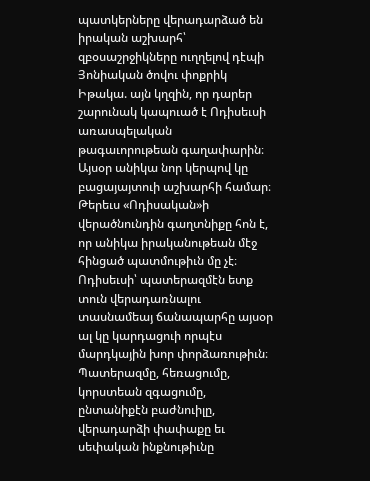պատկերները վերադարձած են իրական աշխարհ՝ զբօսաշրջիկները ուղղելով դէպի Յոնիական ծովու փոքրիկ Իթակա. այն կղզին, որ դարեր շարունակ կապուած է Ոդիսեւսի առասպելական թագաւորութեան գաղափարին։ Այսօր անիկա նոր կերպով կը բացայայտուի աշխարհի համար։
Թերեւս «Ոդիսական»ի վերածնունդին գաղտնիքը հոն է, որ անիկա իրականութեան մէջ հինցած պատմութիւն մը չէ։ Ոդիսեւսի՝ պատերազմէն ետք տուն վերադառնալու տասնամեայ ճանապարհը այսօր ալ կը կարդացուի որպէս մարդկային խոր փորձառութիւն։ Պատերազմը, հեռացումը, կորստեան զգացումը, ընտանիքէն բաժնուիլը, վերադարձի փափաքը եւ սեփական ինքնութիւնը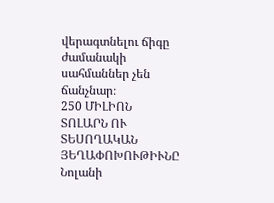վերագտնելու ճիգը ժամանակի սահմաններ չեն ճանչնար։
250 ՄԻԼԻՈՆ ՏՈԼԱՐՆ ՈՒ ՏԵՍՈՂԱԿԱՆ ՅԵՂԱՓՈԽՈՒԹԻՒՆԸ
Նոլանի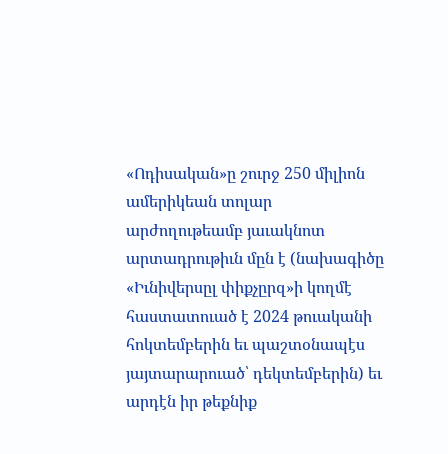«Ոդիսական»ը շուրջ 250 միլիոն ամերիկեան տոլար արժողութեամբ յաւակնոտ արտադրութիւն մըն է (նախագիծը «Իւնիվերսըլ փիքչըրզ»ի կողմէ հաստատուած է 2024 թուականի հոկտեմբերին եւ պաշտօնապէս յայտարարուած՝ դեկտեմբերին) եւ արդէն իր թեքնիք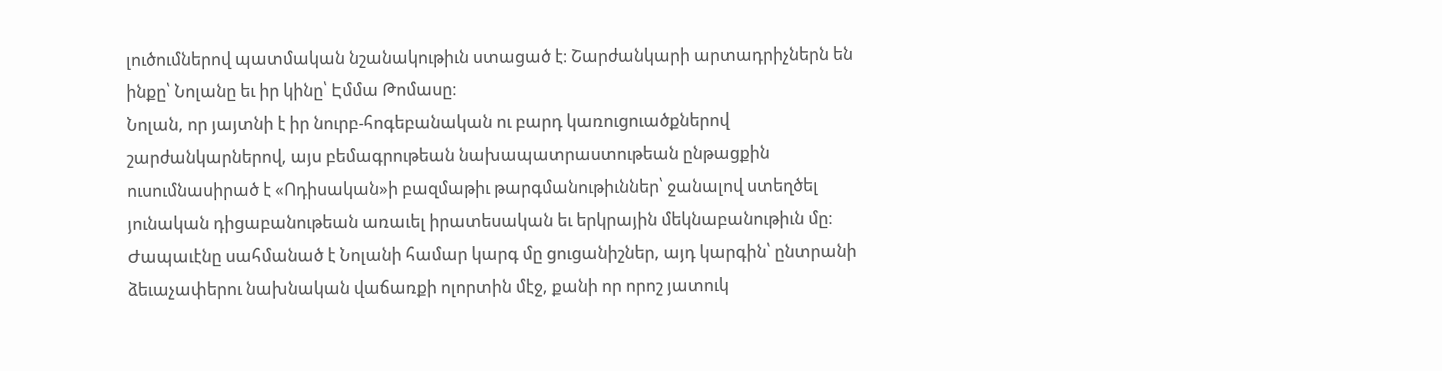լուծումներով պատմական նշանակութիւն ստացած է։ Շարժանկարի արտադրիչներն են ինքը՝ Նոլանը եւ իր կինը՝ Էմմա Թոմասը։
Նոլան, որ յայտնի է իր նուրբ-հոգեբանական ու բարդ կառուցուածքներով շարժանկարներով, այս բեմագրութեան նախապատրաստութեան ընթացքին ուսումնասիրած է «Ոդիսական»ի բազմաթիւ թարգմանութիւններ՝ ջանալով ստեղծել յունական դիցաբանութեան առաւել իրատեսական եւ երկրային մեկնաբանութիւն մը։ Ժապաւէնը սահմանած է Նոլանի համար կարգ մը ցուցանիշներ, այդ կարգին՝ ընտրանի ձեւաչափերու նախնական վաճառքի ոլորտին մէջ, քանի որ որոշ յատուկ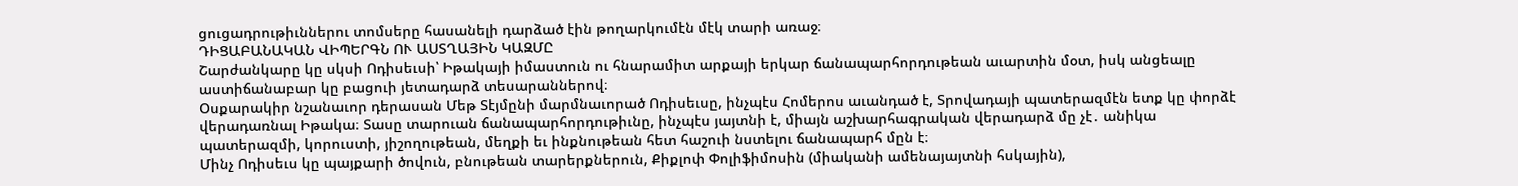ցուցադրութիւններու տոմսերը հասանելի դարձած էին թողարկումէն մէկ տարի առաջ։
ԴԻՑԱԲԱՆԱԿԱՆ ՎԻՊԵՐԳՆ ՈՒ ԱՍՏՂԱՅԻՆ ԿԱԶՄԸ
Շարժանկարը կը սկսի Ոդիսեւսի՝ Իթակայի իմաստուն ու հնարամիտ արքայի երկար ճանապարհորդութեան աւարտին մօտ, իսկ անցեալը աստիճանաբար կը բացուի յետադարձ տեսարաններով։
Օսքարակիր նշանաւոր դերասան Մեթ Տէյմընի մարմնաւորած Ոդիսեւսը, ինչպէս Հոմերոս աւանդած է, Տրովադայի պատերազմէն ետք կը փորձէ վերադառնալ Իթակա։ Տասը տարուան ճանապարհորդութիւնը, ինչպէս յայտնի է, միայն աշխարհագրական վերադարձ մը չէ․ անիկա պատերազմի, կորուստի, յիշողութեան, մեղքի եւ ինքնութեան հետ հաշուի նստելու ճանապարհ մըն է։
Մինչ Ոդիսեւս կը պայքարի ծովուն, բնութեան տարերքներուն, Քիքլոփ Փոլիֆիմոսին (միականի ամենայայտնի հսկային),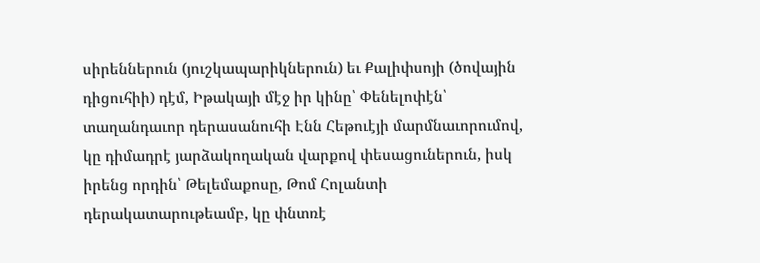սիրեններուն (յուշկապարիկներուն) եւ Քալիփսոյի (ծովային դիցուհիի) դէմ, Իթակայի մէջ իր կինը՝ Փենելոփէն՝ տաղանդաւոր դերասանուհի Էնն Հեթուէյի մարմնաւորումով, կը դիմադրէ յարձակողական վարքով փեսացուներուն, իսկ իրենց որդին՝ Թելեմաքոսը, Թոմ Հոլանտի դերակատարութեամբ, կը փնտռէ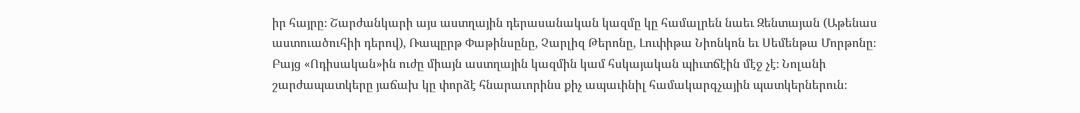իր հայրը։ Շարժանկարի այս աստղային դերասանական կազմը կը համալրեն նաեւ Զենտայան (Աթենաս աստուածուհիի դերով), Ռապըրթ Փաթինսընը, Չարլիզ Թերոնը, Լուփիթա Նիոնկոն եւ Սեմենթա Մորթոնը։
Բայց «Ոդիսական»ին ուժը միայն աստղային կազմին կամ հսկայական պիւտճէին մէջ չէ։ Նոլանի շարժապատկերը յաճախ կը փորձէ հնարաւորինս քիչ ապաւինիլ համակարգչային պատկերներուն։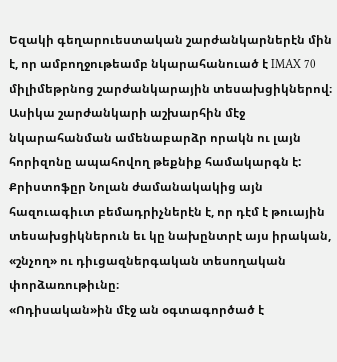Եզակի գեղարուեստական շարժանկարներէն մին է, որ ամբողջութեամբ նկարահանուած է IMAX 70 միլիմեթրնոց շարժանկարային տեսախցիկներով։ Ասիկա շարժանկարի աշխարհին մէջ նկարահանման ամենաբարձր որակն ու լայն հորիզոնը ապահովող թեքնիք համակարգն է: Քրիստոֆըր Նոլան ժամանակակից այն հազուագիւտ բեմադրիչներէն է, որ դէմ է թուային տեսախցիկներուն եւ կը նախընտրէ այս իրական, «շնչող» ու դիւցազներգական տեսողական փորձառութիւնը։
«Ոդիսական»ին մէջ ան օգտագործած է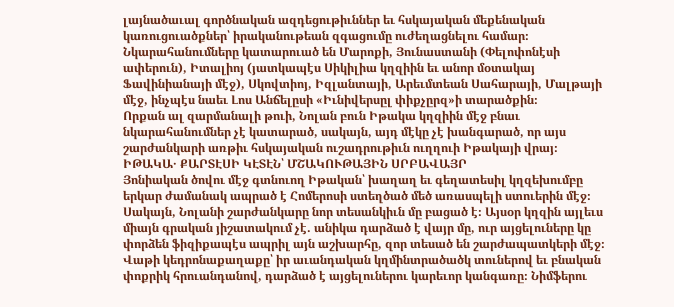լայնածաւալ գործնական ազդեցութիւններ եւ հսկայական մեքենական կառուցուածքներ՝ իրականութեան զգացումը ուժեղացնելու համար։
Նկարահանումները կատարուած են Մարոքի, Յունաստանի (Փելոփոնէսի ափերուն), Իտալիոյ (յատկապէս Սիկիլիա կղզիին եւ անոր մօտակայ Ֆավինիանայի մէջ), Սկովտիոյ, Իզլանտայի, Արեւմտեան Սահարայի, Մալթայի մէջ, ինչպէս նաեւ Լոս Անճելըսի «Իւնիվերսըլ փիքչըրզ»ի տարածքին։
Որքան ալ զարմանալի թուի, Նոլան բուն Իթակա կղզիին մէջ բնաւ նկարահանումներ չէ կատարած, սակայն, այդ մէկը չէ խանգարած, որ այս շարժանկարի առթիւ հսկայական ուշադրութիւն ուղղուի Իթակայի վրայ։
ԻԹԱԿԱ․ ՔԱՐՏԷՍԻ ԿԷՏԷՆ՝ ՄՇԱԿՈՒԹԱՅԻՆ ՍՐԲԱՎԱՅՐ
Յոնիական ծովու մէջ գտնուող Իթական՝ խաղաղ եւ գեղատեսիլ կղզեխումբը երկար ժամանակ ապրած է Հոմերոսի ստեղծած մեծ առասպելի ստուերին մէջ։ Սակայն, Նոլանի շարժանկարը նոր տեսանկիւն մը բացած է։ Այսօր կղզին այլեւս միայն գրական յիշատակում չէ. անիկա դարձած է վայր մը, ուր այցելուները կը փորձեն ֆիզիքապէս ապրիլ այն աշխարհը, զոր տեսած են շարժապատկերի մէջ։
Վաթի կեդրոնաքաղաքը՝ իր աւանդական կղմինտրածածկ տուներով եւ բնական փոքրիկ հրուանդանով, դարձած է այցելուներու կարեւոր կանգառը։ Նիմֆերու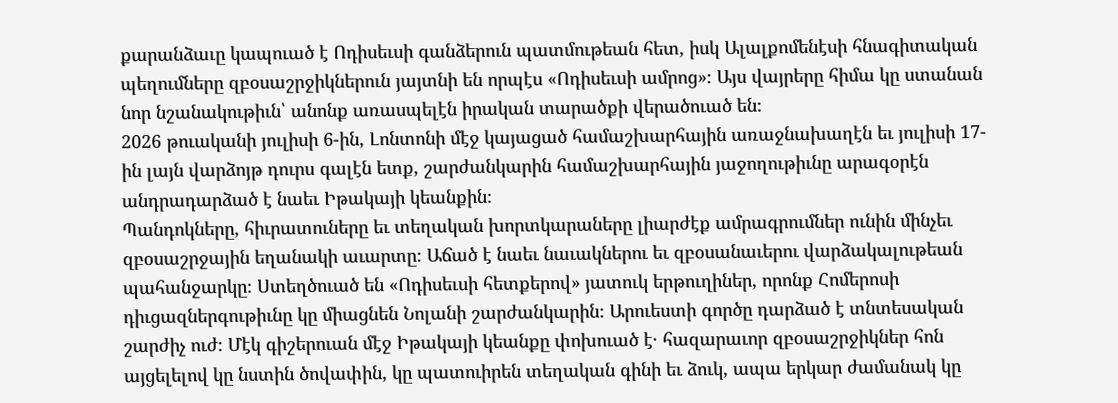քարանձաւը կապուած է Ոդիսեւսի գանձերուն պատմութեան հետ, իսկ Ալալքոմենէսի հնագիտական պեղումները զբօսաշրջիկներուն յայտնի են որպէս «Ոդիսեւսի ամրոց»։ Այս վայրերը հիմա կը ստանան նոր նշանակութիւն՝ անոնք առասպելէն իրական տարածքի վերածուած են։
2026 թուականի յուլիսի 6-ին, Լոնտոնի մէջ կայացած համաշխարհային առաջնախաղէն եւ յուլիսի 17-ին լայն վարձոյթ դուրս գալէն ետք, շարժանկարին համաշխարհային յաջողութիւնը արագօրէն անդրադարձած է նաեւ Իթակայի կեանքին։
Պանդոկները, հիւրատուները եւ տեղական խորտկարաները լիարժէք ամրագրումներ ունին մինչեւ զբօսաշրջային եղանակի աւարտը։ Աճած է նաեւ նաւակներու եւ զբօսանաւերու վարձակալութեան պահանջարկը։ Ստեղծուած են «Ոդիսեւսի հետքերով» յատուկ երթուղիներ, որոնք Հոմերոսի դիւցազներգութիւնը կը միացնեն Նոլանի շարժանկարին։ Արուեստի գործը դարձած է տնտեսական շարժիչ ուժ։ Մէկ գիշերուան մէջ Իթակայի կեանքը փոխուած է․ հազարաւոր զբօսաշրջիկներ հոն այցելելով կը նստին ծովափին, կը պատուիրեն տեղական գինի եւ ձուկ, ապա երկար ժամանակ կը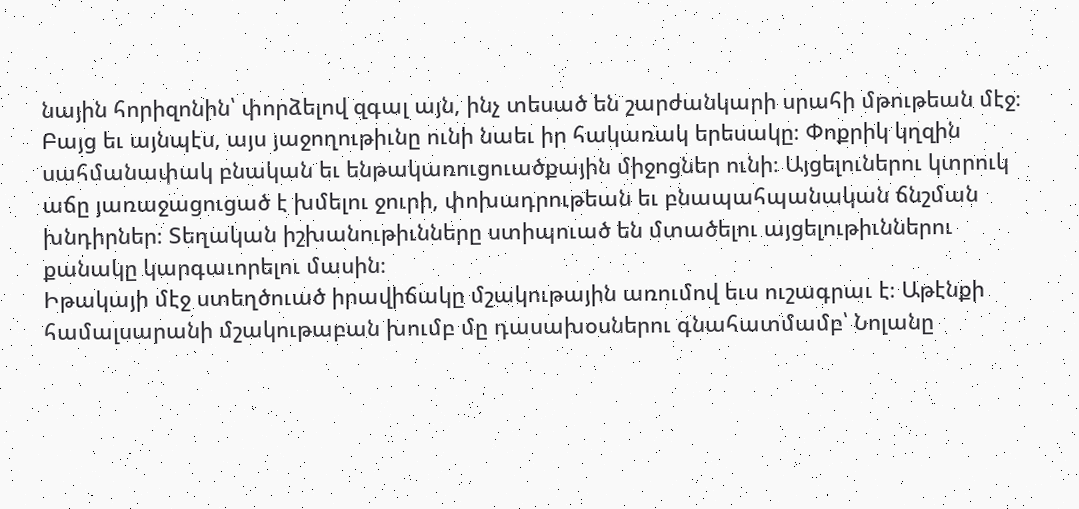նային հորիզոնին՝ փորձելով զգալ այն, ինչ տեսած են շարժանկարի սրահի մթութեան մէջ։
Բայց եւ այնպէս, այս յաջողութիւնը ունի նաեւ իր հակառակ երեսակը։ Փոքրիկ կղզին սահմանափակ բնական եւ ենթակառուցուածքային միջոցներ ունի։ Այցելուներու կտրուկ աճը յառաջացուցած է խմելու ջուրի, փոխադրութեան եւ բնապահպանական ճնշման խնդիրներ։ Տեղական իշխանութիւնները ստիպուած են մտածելու այցելութիւններու քանակը կարգաւորելու մասին։
Իթակայի մէջ ստեղծուած իրավիճակը մշակութային առումով եւս ուշագրաւ է։ Աթէնքի համալսարանի մշակութաբան խումբ մը դասախօսներու գնահատմամբ՝ Նոլանը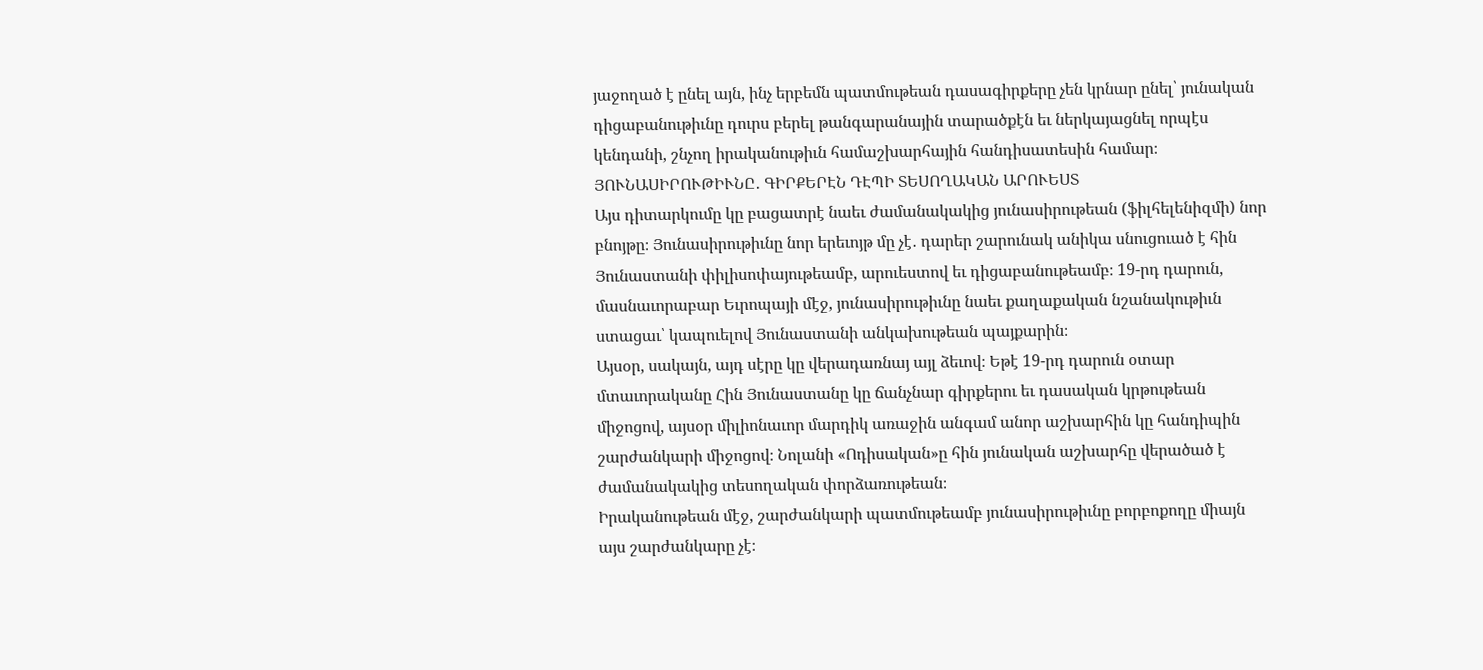յաջողած է ընել այն, ինչ երբեմն պատմութեան դասագիրքերը չեն կրնար ընել՝ յունական դիցաբանութիւնը դուրս բերել թանգարանային տարածքէն եւ ներկայացնել որպէս կենդանի, շնչող իրականութիւն համաշխարհային հանդիսատեսին համար։
ՅՈՒՆԱՍԻՐՈՒԹԻՒՆԸ․ ԳԻՐՔԵՐԷՆ ԴԷՊԻ ՏԵՍՈՂԱԿԱՆ ԱՐՈՒԵՍՏ
Այս դիտարկումը կը բացատրէ նաեւ ժամանակակից յունասիրութեան (ֆիլհելենիզմի) նոր բնոյթը։ Յունասիրութիւնը նոր երեւոյթ մը չէ․ դարեր շարունակ անիկա սնուցուած է հին Յունաստանի փիլիսոփայութեամբ, արուեստով եւ դիցաբանութեամբ։ 19-րդ դարուն, մասնաւորաբար Եւրոպայի մէջ, յունասիրութիւնը նաեւ քաղաքական նշանակութիւն ստացաւ՝ կապուելով Յունաստանի անկախութեան պայքարին։
Այսօր, սակայն, այդ սէրը կը վերադառնայ այլ ձեւով։ Եթէ 19-րդ դարուն օտար մտաւորականը Հին Յունաստանը կը ճանչնար գիրքերու եւ դասական կրթութեան միջոցով, այսօր միլիոնաւոր մարդիկ առաջին անգամ անոր աշխարհին կը հանդիպին շարժանկարի միջոցով։ Նոլանի «Ոդիսական»ը հին յունական աշխարհը վերածած է ժամանակակից տեսողական փորձառութեան։
Իրականութեան մէջ, շարժանկարի պատմութեամբ յունասիրութիւնը բորբոքողը միայն այս շարժանկարը չէ։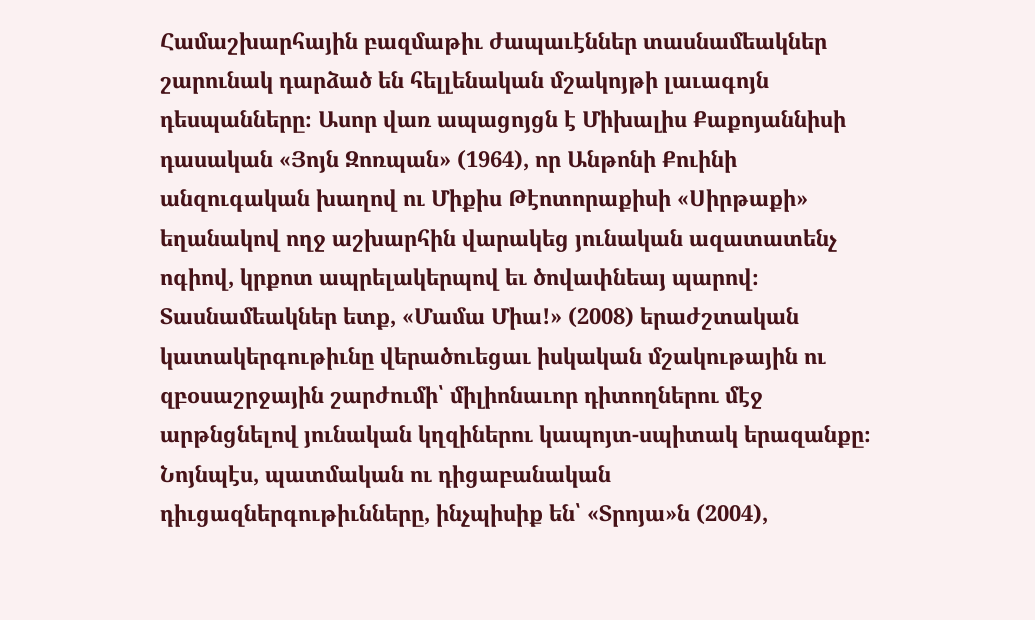Համաշխարհային բազմաթիւ ժապաւէններ տասնամեակներ շարունակ դարձած են հելլենական մշակոյթի լաւագոյն դեսպանները։ Ասոր վառ ապացոյցն է Միխալիս Քաքոյաննիսի դասական «Յոյն Զոռպան» (1964), որ Անթոնի Քուինի անզուգական խաղով ու Միքիս Թէոտորաքիսի «Սիրթաքի» եղանակով ողջ աշխարհին վարակեց յունական ազատատենչ ոգիով, կրքոտ ապրելակերպով եւ ծովափնեայ պարով։
Տասնամեակներ ետք, «Մամա Միա!» (2008) երաժշտական կատակերգութիւնը վերածուեցաւ իսկական մշակութային ու զբօսաշրջային շարժումի՝ միլիոնաւոր դիտողներու մէջ արթնցնելով յունական կղզիներու կապոյտ-սպիտակ երազանքը։ Նոյնպէս, պատմական ու դիցաբանական դիւցազներգութիւնները, ինչպիսիք են՝ «Տրոյա»ն (2004),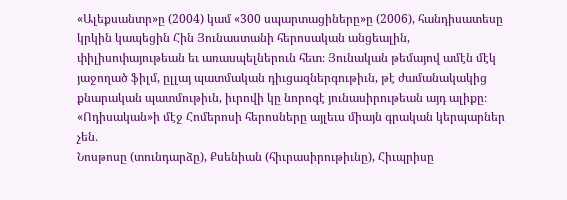«Ալեքսանտր»ը (2004) կամ «300 սպարտացիները»ը (2006), հանդիսատեսը կրկին կապեցին Հին Յունաստանի հերոսական անցեալին, փիլիսոփայութեան եւ առասպելներուն հետ։ Յունական թեմայով ամէն մէկ յաջողած ֆիլմ, ըլլայ պատմական դիւցազներգութիւն, թէ ժամանակակից քնարական պատմութիւն, իւրովի կը նորոգէ յունասիրութեան այդ ալիքը։
«Ոդիսական»ի մէջ Հոմերոսի հերոսները այլեւս միայն գրական կերպարներ չեն․
Նոսթոսը (տունդարձը), Քսենիան (հիւրասիրութիւնը), Հիւպրիսը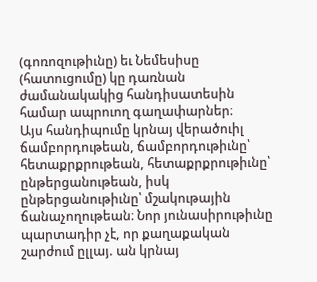(գոռոզութիւնը) եւ Նեմեսիսը (հատուցումը) կը դառնան ժամանակակից հանդիսատեսին համար ապրուող գաղափարներ։
Այս հանդիպումը կրնայ վերածուիլ ճամբորդութեան, ճամբորդութիւնը՝ հետաքրքրութեան, հետաքրքրութիւնը՝ ընթերցանութեան, իսկ ընթերցանութիւնը՝ մշակութային ճանաչողութեան։ Նոր յունասիրութիւնը պարտադիր չէ, որ քաղաքական շարժում ըլլայ. ան կրնայ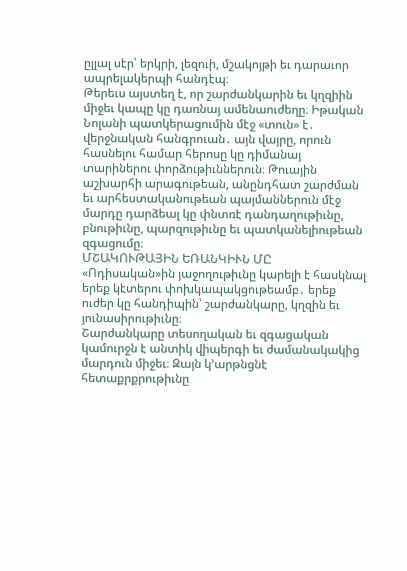ըլլալ սէր՝ երկրի, լեզուի, մշակոյթի եւ դարաւոր ապրելակերպի հանդէպ։
Թերեւս այստեղ է, որ շարժանկարին եւ կղզիին միջեւ կապը կը դառնայ ամենաուժեղը։ Իթական Նոլանի պատկերացումին մէջ «տուն» է․ վերջնական հանգրուան․ այն վայրը, որուն հասնելու համար հերոսը կը դիմանայ տարիներու փորձութիւններուն։ Թուային աշխարհի արագութեան, անընդհատ շարժման եւ արհեստականութեան պայմաններուն մէջ մարդը դարձեալ կը փնտռէ դանդաղութիւնը, բնութիւնը, պարզութիւնը եւ պատկանելիութեան զգացումը։
ՄՇԱԿՈՒԹԱՅԻՆ ԵՌԱՆԿԻՒՆ ՄԸ
«Ոդիսական»ին յաջողութիւնը կարելի է հասկնալ երեք կէտերու փոխկապակցութեամբ․ երեք ուժեր կը հանդիպին՝ շարժանկարը, կղզին եւ յունասիրութիւնը։
Շարժանկարը տեսողական եւ զգացական կամուրջն է անտիկ վիպերգի եւ ժամանակակից մարդուն միջեւ։ Զայն կ՚արթնցնէ հետաքրքրութիւնը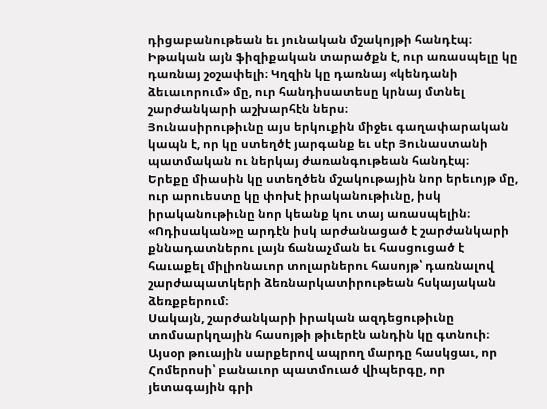դիցաբանութեան եւ յունական մշակոյթի հանդէպ։
Իթական այն ֆիզիքական տարածքն է, ուր առասպելը կը դառնայ շօշափելի։ Կղզին կը դառնայ «կենդանի ձեւաւորում» մը, ուր հանդիսատեսը կրնայ մտնել շարժանկարի աշխարհէն ներս։
Յունասիրութիւնը այս երկուքին միջեւ գաղափարական կապն է, որ կը ստեղծէ յարգանք եւ սէր Յունաստանի պատմական ու ներկայ ժառանգութեան հանդէպ։
Երեքը միասին կը ստեղծեն մշակութային նոր երեւոյթ մը, ուր արուեստը կը փոխէ իրականութիւնը, իսկ իրականութիւնը նոր կեանք կու տայ առասպելին։
«Ոդիսական»ը արդէն իսկ արժանացած է շարժանկարի քննադատներու լայն ճանաչման եւ հասցուցած է հաւաքել միլիոնաւոր տոլարներու հասոյթ՝ դառնալով շարժապատկերի ձեռնարկատիրութեան հսկայական ձեռքբերում։
Սակայն, շարժանկարի իրական ազդեցութիւնը տոմսարկղային հասոյթի թիւերէն անդին կը գտնուի։ Այսօր թուային սարքերով ապրող մարդը հասկցաւ, որ Հոմերոսի՝ բանաւոր պատմուած վիպերգը, որ յետագային գրի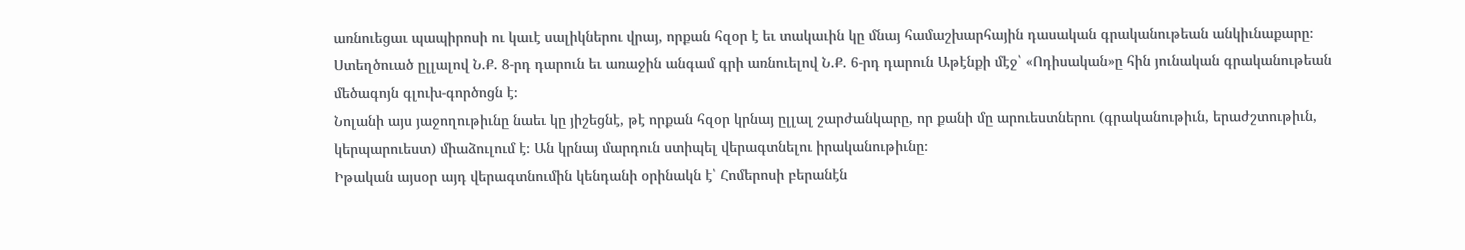առնուեցաւ պապիրոսի ու կաւէ սալիկներու վրայ, որքան հզօր է եւ տակաւին կը մնայ համաշխարհային դասական գրականութեան անկիւնաքարը։ Ստեղծուած ըլլալով Ն.Ք. 8-րդ դարուն եւ առաջին անգամ գրի առնուելով Ն.Ք. 6-րդ դարուն Աթէնքի մէջ՝ «Ոդիսական»ը հին յունական գրականութեան մեծագոյն գլուխ-գործոցն է։
Նոլանի այս յաջողութիւնը նաեւ կը յիշեցնէ, թէ որքան հզօր կրնայ ըլլալ շարժանկարը, որ քանի մը արուեստներու (գրականութիւն, երաժշտութիւն, կերպարուեստ) միաձուլում է։ Ան կրնայ մարդուն ստիպել վերագտնելու իրականութիւնը։
Իթական այսօր այդ վերագտնումին կենդանի օրինակն է՝ Հոմերոսի բերանէն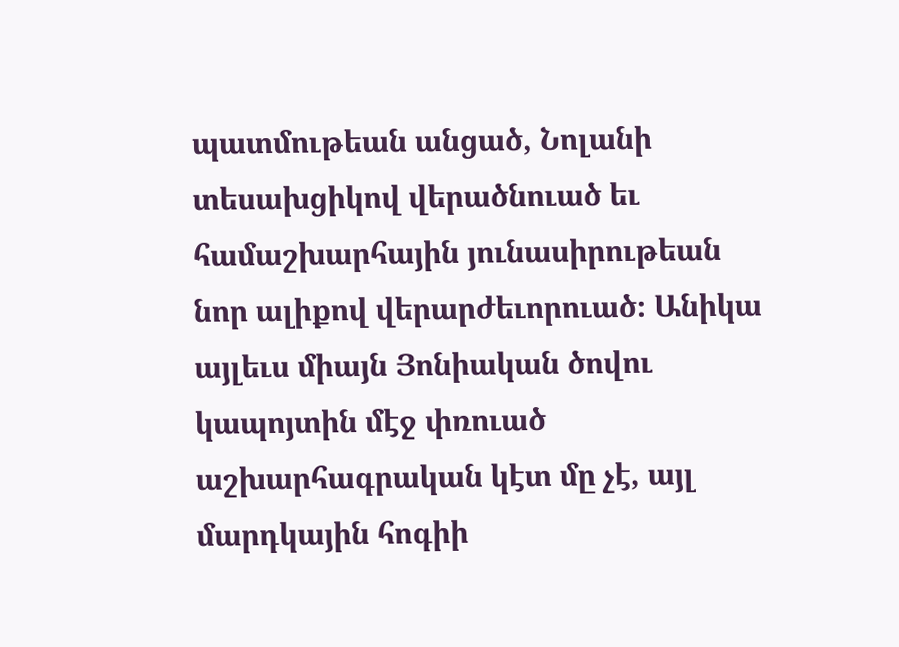պատմութեան անցած, Նոլանի տեսախցիկով վերածնուած եւ համաշխարհային յունասիրութեան նոր ալիքով վերարժեւորուած։ Անիկա այլեւս միայն Յոնիական ծովու կապոյտին մէջ փռուած աշխարհագրական կէտ մը չէ, այլ մարդկային հոգիի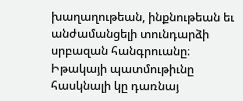խաղաղութեան, ինքնութեան եւ անժամանցելի տունդարձի սրբազան հանգրուանը։ Իթակայի պատմութիւնը հասկնալի կը դառնայ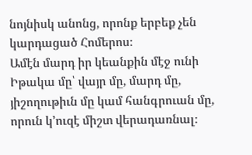նոյնիսկ անոնց, որոնք երբեք չեն կարդացած Հոմերոս։
Ամէն մարդ իր կեանքին մէջ ունի Իթակա մը՝ վայր մը, մարդ մը, յիշողութիւն մը կամ հանգրուան մը, որուն կ՚ուզէ միշտ վերադառնալ։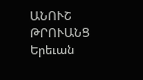ԱՆՈՒՇ ԹՐՈՒԱՆՑ
Երեւան